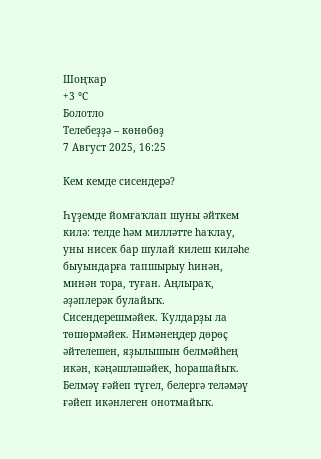Шоңҡар
+3 °С
Болотло
Телебеҙҙә – көнөбөҙ
7 Август 2025, 16:25

Кем кемде сисендерә?

Һүҙемде йомғаҡлап шуны әйткем килә: телде һәм милләтте һаҡлау, уны нисек бар шулай килеш киләһе быуындарға тапшырыу һинән, минән тора, туған. Аңлыраҡ, әҙәплерәк булайыҡ. Сисендерешмәйек. Ҡулдарҙы ла төшөрмәйек. Нимәнеңдер дөрөҫ әйтелешен, яҙылышын белмәйһең икән, кәңәшләшәйек, һорашайыҡ. Белмәү ғәйеп түгел, белергә теләмәү ғәйеп икәнлеген онотмайыҡ.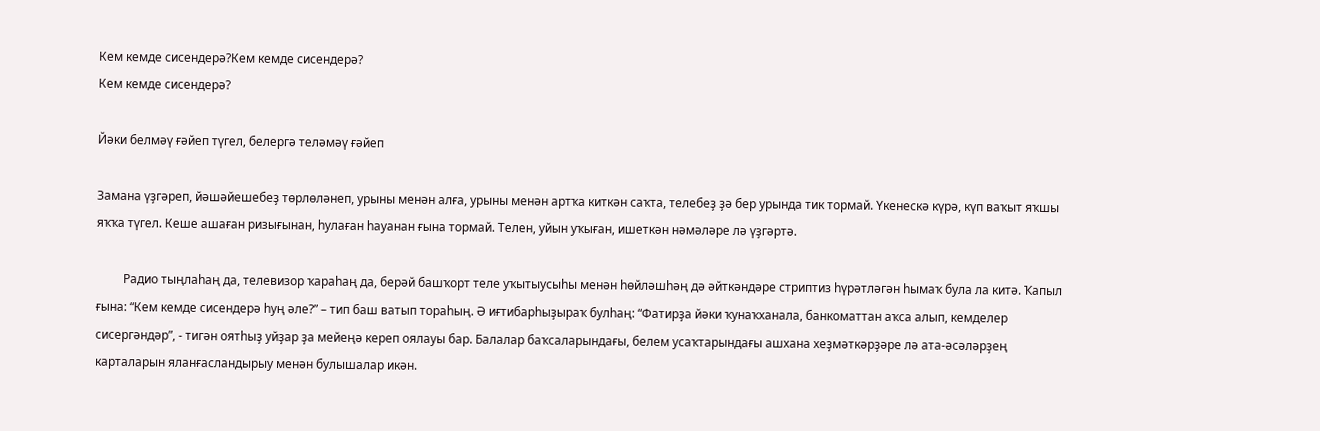Кем кемде сисендерә?Кем кемде сисендерә?
Кем кемде сисендерә?

Йәки белмәү ғәйеп түгел, белергә теләмәү ғәйеп

Замана үҙгәреп, йәшәйешебеҙ төрлөләнеп, урыны менән алға, урыны менән артҡа киткән саҡта, телебеҙ ҙә бер урында тик тормай. Үкенескә күрә, күп ваҡыт яҡшы яҡҡа түгел. Кеше ашаған ризығынан, һулаған һауанан ғына тормай. Телен, уйын уҡыған, ишеткән нәмәләре лә үҙгәртә.

         Радио тыңлаһаң да, телевизор ҡараһаң да, берәй башҡорт теле уҡытыусыһы менән һөйләшһәң дә әйткәндәре стриптиз һүрәтләгән һымаҡ була ла китә. Ҡапыл ғына: “Кем кемде сисендерә һуң әле?” – тип баш ватып тораһың. Ә иғтибарһыҙыраҡ булһаң: “Фатирҙа йәки ҡунаҡханала, банкоматтан аҡса алып, кемделер сисергәндәр”, - тигән оятһыҙ уйҙар ҙа мейеңә кереп оялауы бар. Балалар баҡсаларындағы, белем усаҡтарындағы ашхана хеҙмәткәрҙәре лә ата-әсәләрҙең карталарын яланғасландырыу менән булышалар икән.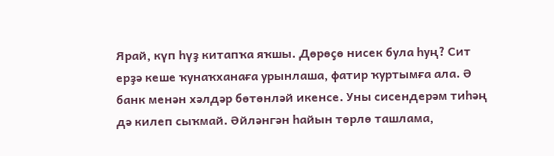Ярай, күп һүҙ китапҡа яҡшы. Дөрөҫө нисек була һуң? Сит ерҙә кеше ҡунаҡханаға урынлаша, фатир ҡуртымға ала. Ә банк менән хәлдәр бөтөнләй икенсе. Уны сисендерәм тиһәң дә килеп сыҡмай. Әйләнгән һайын төрлө ташлама,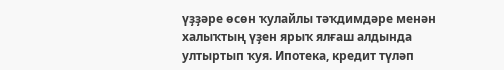үҙҙәре өсөн ҡулайлы тәҡдимдәре менән халыҡтың үҙен ярыҡ ялғаш алдында ултыртып ҡуя. Ипотека, кредит түләп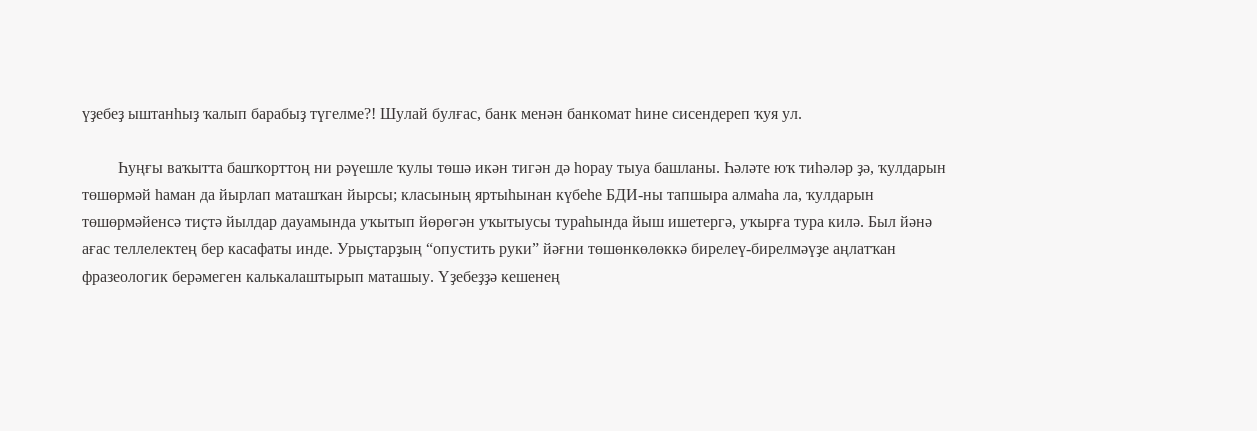үҙебеҙ ыштанһыҙ ҡалып барабыҙ түгелме?! Шулай булғас, банк менән банкомат һине сисендереп ҡуя ул.

         Һуңғы ваҡытта башҡорттоң ни рәүешле ҡулы төшә икән тигән дә һорау тыуа башланы. Һәләте юҡ тиһәләр ҙә, ҡулдарын төшөрмәй һаман да йырлап маташҡан йырсы; класының яртыһынан күбеһе БДИ-ны тапшыра алмаһа ла, ҡулдарын төшөрмәйенсә тиҫтә йылдар дауамында уҡытып йөрөгән уҡытыусы тураһында йыш ишетергә, уҡырға тура килә. Был йәнә ағас теллелектең бер касафаты инде. Урыҫтарҙың “опустить руки” йәғни төшөнкөлөккә бирелеү-бирелмәүҙе аңлатҡан фразеологик берәмеген калькалаштырып маташыу. Үҙебеҙҙә кешенең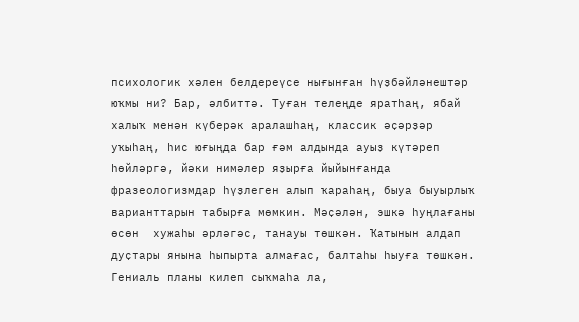психологик хәлен белдереүсе нығынған һүҙбәйләнештәр юҡмы ни? Бар, әлбиттә. Туған телеңде яратһаң, ябай халыҡ менән күберәк аралашһаң, классик әҫәрҙәр уҡыһаң, һис юғыңда бар ғәм алдында ауыҙ күтәреп һөйләргә, йәки нимәлер яҙырға йыйынғанда фразеологизмдар һүҙлеген алып ҡараһаң, быуа быуырлыҡ варианттарын табырға мөмкин. Мәҫәлән, эшкә һуңлағаны өсөн  хужаһы әрләгәс, танауы төшкән. Ҡатынын алдап дуҫтары янына һыпырта алмағас, балтаһы һыуға төшкән. Гениаль планы килеп сыҡмаһа ла,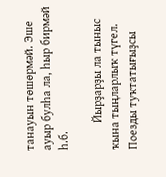танауын төшөрмәй. Эше ауыр булһа ла, һыр бирмәй һ.б.

         Йырҙарҙы ла тыныс ҡына тыңларлыҡ түгел. Поезды туҡтатығыҙсы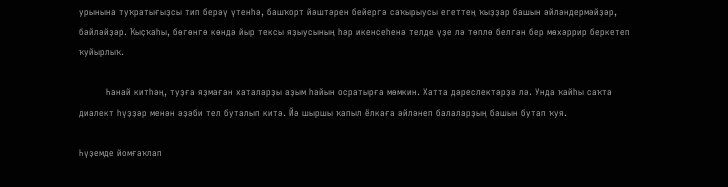урынына туҡратығыҙсы тип берәү үтенһә, башҡорт йәштәрен бейергә саҡырыусы егеттең ҡыҙҙар башын әйләндермәйҙәр, бәйләйҙәр. Ҡыҫҡаһы, бөгөнгө көндә йыр тексы яҙыусының һәр икенсеһенә телде үҙе лә төплө белгән бер мөхәррир беркетеп ҡуйырлыҡ.

         Һанай китһәң, туҙға яҙмаған хаталарҙы аҙым һайын осратырға мөмкин. Хатта дәреслектәрҙә лә. Унда ҡайһы саҡта диалект һүҙҙәр менән әҙәби тел буталып китә. Йә шыршы ҡапыл ёлкаға әйләнеп балаларҙың башын бутап ҡуя.

Һүҙемде йомғаҡлап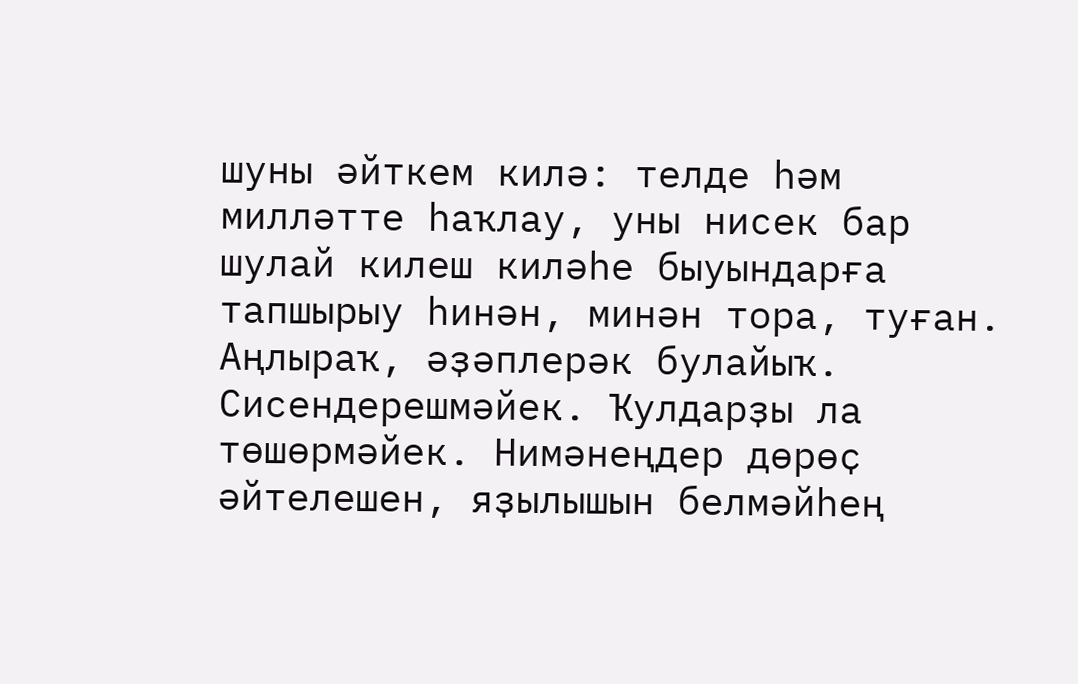шуны әйткем килә: телде һәм милләтте һаҡлау, уны нисек бар шулай килеш киләһе быуындарға тапшырыу һинән, минән тора, туған. Аңлыраҡ, әҙәплерәк булайыҡ. Сисендерешмәйек. Ҡулдарҙы ла төшөрмәйек. Нимәнеңдер дөрөҫ әйтелешен, яҙылышын белмәйһең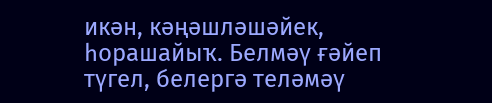икән, кәңәшләшәйек, һорашайыҡ. Белмәү ғәйеп түгел, белергә теләмәү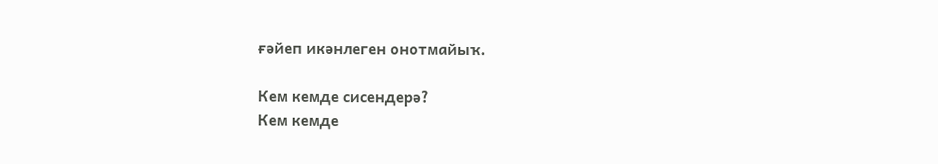ғәйеп икәнлеген онотмайыҡ.

Кем кемде сисендерә?
Кем кемде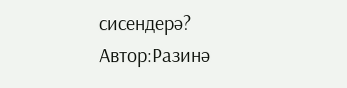сисендерә?
Автор:Разинә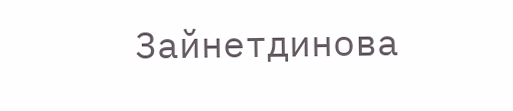Зайнетдинова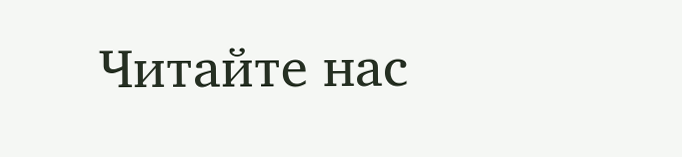Читайте нас